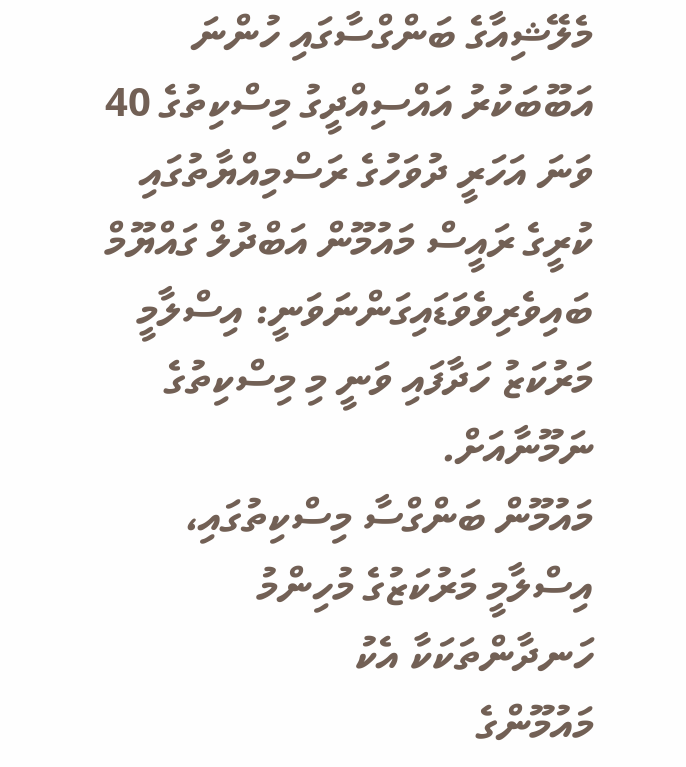މެލޭޝިއާގެ ބަންގްސާގައި ހުންނަ އަބޫބަކުރު އައްސިއްދީގު މިސްކިތުގެ 40 ވަނަ އަހަރީ ދުވަހުގެ ރަސްމިއްޔާތުގައި ކުރީގެ ރައީސް މައުމޫން އަބްދުލް ގައްޔޫމް ބައިވެރިވެވަޑައިގަންނަވަނީ: އިސްލާމީ މަރުކަޒު ހަދާފައި ވަނީ މި މިސްކިތުގެ ނަމޫނާއަށް.
މައުމޫން ބަންގްސާ މިސްކިތުގައި، އިސްލާމީ މަރުކަޒުގެ މުހިންމު ހަނދާންތަކަކާ އެކު
މައުމޫންގެ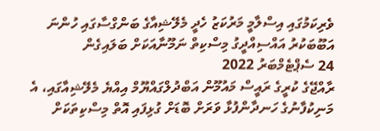ވެރިކަމުގައި އިސްލާމީ މަރުކަޒު ހެދީ މެލޭޝިއާގެ ބަންގްސާގައި ހުންނަ އަބޫބަކުރު އައްސިއްދީގު މިސްކިތް ނަމޫނާއަކަށް ބަލައިގެން
24 ސެޕްޓެމްބަރު 2022
ރާއްޖޭގެ ކުރީގެ ރައީސް މައުމޫން އަބްދުލްގައްޔޫމް އިއްޔެ މެލޭޝިއާގައި، އެ މަނިކުފާނުގެ ހަނދާންފުޅާ ވަރަށް ބޮޑަށް ގުޅިފައި އޮތް މިސްކިތަކަށް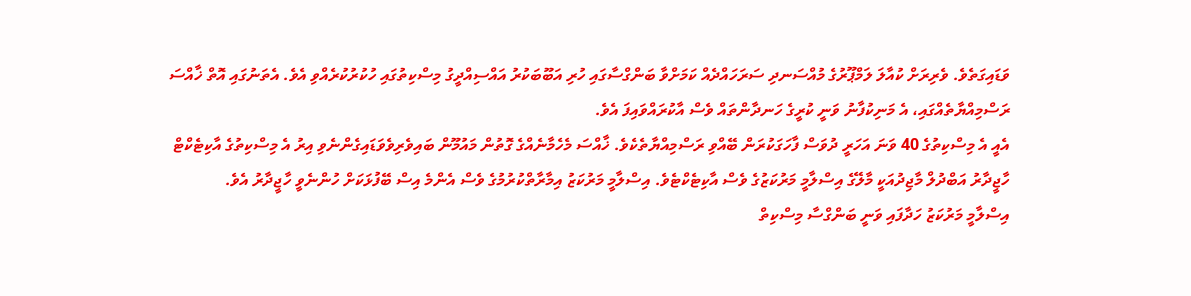ވަޑައިގަތެވެ. ވެރިރަށް ކުއާލަ ލަމްޕޫރުގެ މުއްސަނދި ސަރަހައްދެއް ކަމަށްވާ ބަންގްސާގައި ހުރި އަބޫބަކުރު އައްސިއްދީގު މިސްކިތުގައި ހުކުރުކުރެއްވި އެވެ. އެތަނުގައި އޮތް ޚާއްސަ ރަސްމިއްޔާތެއްގައި، އެ މަނިކުފާނު ވަނީ ކުރީގެ ހަނދާންތައް ވެސް އާކުރައްވައިފަ އެވެ.
އެއީ އެ މިސްކިތުގެ 40 ވަނަ އަހަރީ ދުވަސް ފާހަގަކުރަން ބޭއްވި ރަސްމިއްޔާތެކެވެ. ޚާއްސަ މެހެމާނެއްގެ ގޮތުން މައުމޫން ބައިވެރިވެވަޑައިގެންނެވި އިރު އެ މިސްކިތުގެ އާކިޓެކްޓް ހާޖީދާރު އަބްދުލް މާޖިދުއަކީ މާލޭގެ އިސްލާމީ މަރުކަޒުގެ ވެސް އާކިޓެކްޓެވެ. އިސްލާމީ މަރުކަޒު އިމާރާތްކުރުމުގެ ވެސް އެންމެ އިސް ބޭފުޅަކަށް ހުންނެވީ ހާޖީދާރު އެވެ.
އިސްލާމީ މަރުކަޒު ހަދާފައި ވަނީ ބަންގްސާ މިސްކިތް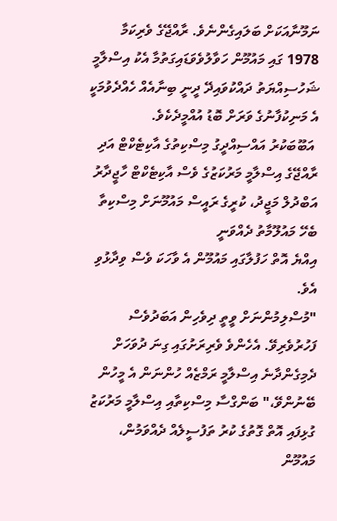ނަމޫނާއަކަށް ބަލައިގެންނެވެ. ރާއްޖޭގެ ވެރިކަމާ 1978 ގައި މައުމޫން ހަވާލުވެވަޑައިގަތުމާ އެކު އިސްލާމީ ޝަހުސިއްޔަތު ދައްކުވައިދޭ ދީނީ ބިނާއެއް ހެއްދެވުމަކީ އެ މަނިކުފާނުގެ ވަރަށް ބޮޑު އުއްމީދެކެވެ.
 އަބޫބަކުރު އައްސިއްދީގު މިސްކިތުގެ އާކިޓެކްޓް އަދި ރާއްޖޭގެ އިސްލާމީ މަރުކަޒުގެ ވެސް އާކިޓެކްޓް ހާޖީދާރު އަބްދުލް މަޖީދު، ކުރީގެ ރައީސް މައުމޫނަށް މިސްކިތާ ބެހޭ މައުލޫމާތު ދެއްވަނީ
އިއްޔެ އޮތް ހަފުލާގައި މައުމޫން އެ ވާހަކަ ވެސް ވިދާޅުވި އެވެ.
"މުސްލިމުންނަށް ވީތީ ދިވެހިން އަބަދުވެސް ފަހުރުވެރިވޭ. އެހެންވެ ވެރިރަށުގައި ގިނަ ދުވަހަށް ދެމިގެންދާނެ އިސްލާމީ ރަމްޒެއް ހުންނަން އެ މީހުން ބޭނުންވޭ،" ބަންގްސާ މިސްކިތާއި އިސްލާމީ މަރުކަޒު ގުޅިފައި އޮތް ގޮތުގެ ކުރު ތަފުސީލެއް ދެއްވަމުން، މައުމޫން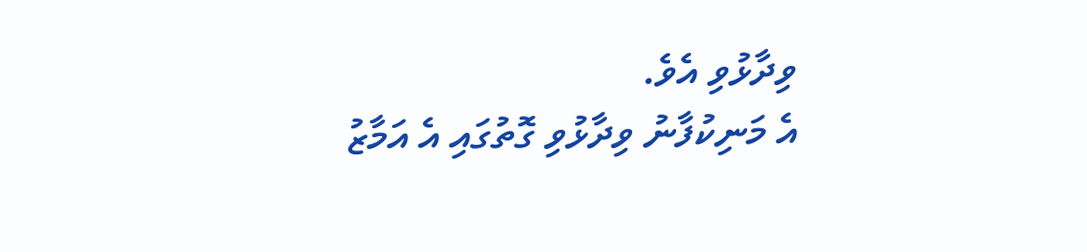ވިދާޅުވި އެވެ.
އެ މަނިކުފާނު ވިދާޅުވި ގޮތުގައި އެ އަމާޒު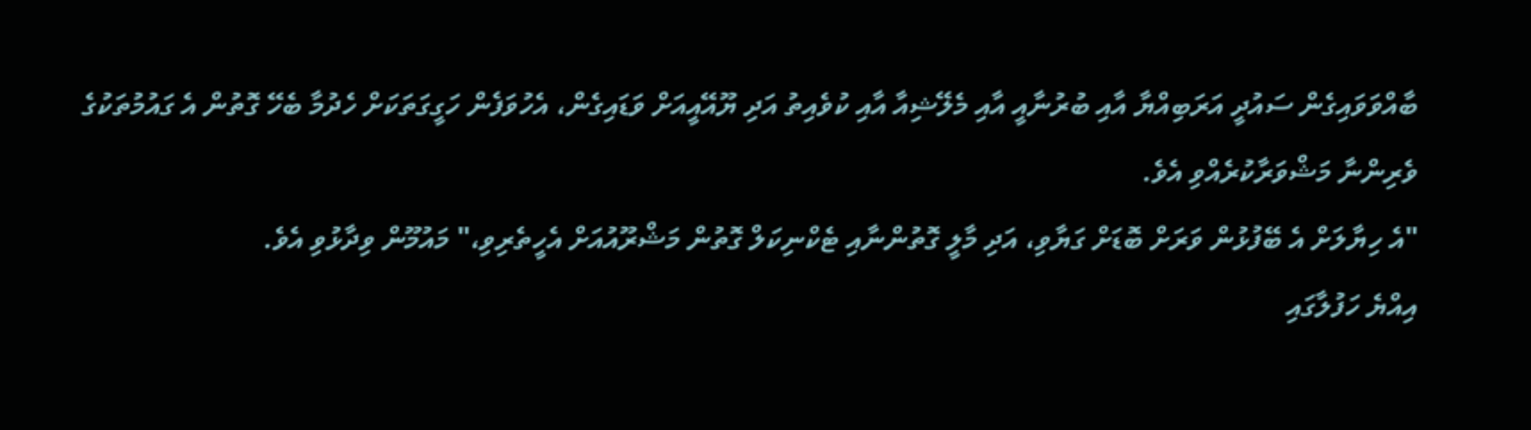ބާއްވަވައިގެން ސައުދީ އަރަބިއްޔާ އާއި ބުރުނާއީ އާއި މެލޭޝިއާ އާއި ކުވެއިތު އަދި ޔޫއޭއީއަށް ވަޑައިގެން، އެހުވަފެން ހަގީގަތަކަށް ހެދުމާ ބެހޭ ގޮތުން އެ ގައުމުތަކުގެ ވެރިންނާ މަޝްވަރާކުރެއްވި އެވެ.
"އެ ހިޔާލަށް އެ ބޭފުޅުން ވަރަށް ބޮޑަށް ގަޔާވި، އަދި މާލީ ގޮތުންނާއި ޓެކްނިކަލް ގޮތުން މަޝްރޫއުއަށް އެހީތެރިވި،" މައުމޫން ވިދާޅުވި އެވެ.
އިއްޔެ ހަފުލާގައި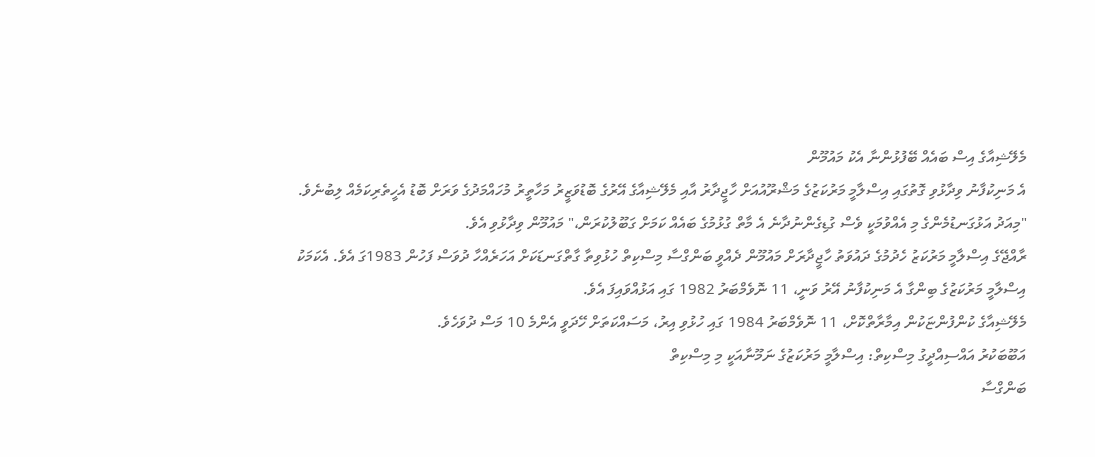މެލޭޝިއާގެ އިސް ބައެއް ބޭފުޅުންނާ އެކު މައުމޫން
އެ މަނިކުފާނު ވިދާޅުވި ގޮތުގައި އިސްލާމީ މަރުކަޒުގެ މަޝްރޫއުއަށް ހާޖީދާރު އާއި މެލޭޝިއާގެ އޭރުގެ ބޮޑުވަޒީރު މަހާތީރު މުހައްމަދުގެ ވަރަށް ބޮޑު އެހީތެރިކަމެއް ލިބުނެވެ.
"މިއަދު އަޅުގަނޑުމެންގެ މި އެއްވުމަކީ ވެސް ގުޑިގެންނުދާނެ އެ މާތް ގުޅުމުގެ ބައެއް ކަމަށް ގަބޫލުކުރަން،" މައުމޫން ވިދާޅުވި އެވެ.
ރާއްޖޭގެ އިސްލާމީ މަރުކަޒު ހެދުމުގެ ދައުވަތު ހާޖީދާރަށް މައުމޫން ދެއްވީ ބަންގްސާ މިސްކިތް ހުޅުވިތާ ގާތްގަނޑަކަށް އަހަރެއްހާ ދުވަސް ފަހުން 1983ގަ އެވެ. އެކަމަކު އިސްލާމީ މަރުކަޒުގެ ބިންގާ އެ މަނިކުފާނު އޭރު ވަނީ، 11 ނޮވެމްބަރު 1982 ގައި އަޅުއްވައިފަ އެވެ.
މެލޭޝިއާގެ ކުންފުންޏަކުން އިމާރާތްކޮށް، 11 ނޮވެމްބަރު 1984 ގައި ހުޅުވި އިރު، މަސައްކަތަށް ހޭދަވީ އެންމެ 10 މަސް ދުވަހެވެ.
އަބޫބަކުރު އައްސިއްދީގު މިސްކިތް: އިސްލާމީ މަރުކަޒުގެ ނަމޫނާއަކީ މި މިސްކިތް
ބަންގްސާ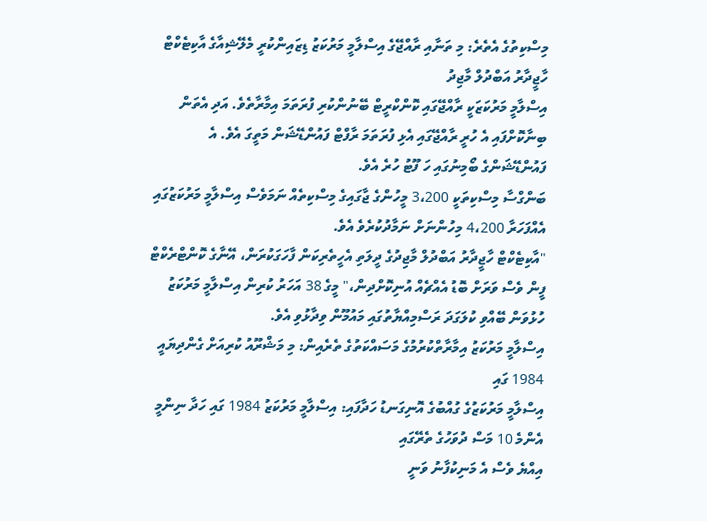މިސްކިތުގެ އެތެރެ: މި ތަނާއި ރާއްޖޭގެ އިސްލާމީ މަރުކަޒު ޑިޒައިންކުރީ މެލޭޝިއާގެ އާކިޓެކްޓް ހާޖީދާރު އަބްދުލް މާޖިދު
އިސްލާމީ މަރުކަޒަކީ ރާއްޖޭގައި ކޮންކްރީޓް ބޭނުންކުރި ފުރަތަމަ އިމާރާތެވެ. އަދި އެތަން ބިނާކޮށްފައި އެ ހުރީ ރާއްޖޭގައި އެޅި ފުރަތަމަ ރާފްޓް ފައުންޑޭޝަން މަތީގަ އެވެ. އެ ފައުންޑޭޝަންގެ ބޯމިނުގައި ހަ ފޫޓު ހުރެ އެވެ.
ބަންގްސާ މިސްކިތަކީ 3،200 މީހުންގެ ޖާގައިގެ މިސްކިތެއް ނަމަވެސް އިސްލާމީ މަރުކަޒުގައި އެއްފަހަރާ 4،200 މިހުންނަށް ނަމާދުކުރެވެ އެވެ.
"އާކިޓެކްޓް ހާޖީދާރު އަބްދުލް މާޖިދުގެ ދީލަތި އެހީތެރިކަން ފާހަގަކުރަން، އޭނާގެ ކޮންޓްރެކްޓް ފީން ވެސް ވަރަށް ބޮޑު އެއްޗެއް އުނިކޮށްދިން،" މީގެ 38 އަހަރު ކުރިން އިސްލާމީ މަރުކަޒު ހުޅުވަން ބޭއްވި ކުލަގަދަ ރަސްމިއްޔާތުގައި މައުމޫން ވިދާޅުވި އެވެ.
އިސްލާމީ މަރުކަޒު އިމާރާތްކުރުމުގެ މަސައްކަތުގެ ތެރެއިން: މި މަޝްރޫއު ކުރިއަށް ގެންދިޔައީ 1984 ގައި
އިސްލާމީ މަރުކަޒުގެ ގުއްބުގެ އޮނިގަނޑު ހަދާފައި: އިސްލާމީ މަރުކަޒު 1984 ގައި ހަދާ ނިންމީ އެންމެ 10 މަސް ދުވަހުގެ ތެރޭގައި
އިއްޔެ ވެސް އެ މަނިކުފާނު ވަނީ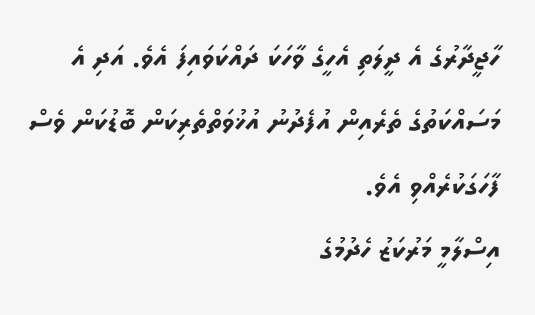ހާޖީދާރުގެ އެ ދީލަތި އެހީގެ ވާހަކަ ދައްކަވައިފަ އެވެ. އަދި އެ މަސައްކަތުގެ ތެރެއިން އުފެދުނު އުޚުވަތްތެރިކަން ބޮޑުކަން ވެސް ފާހަގަކުރެއްވި އެވެ.
އިސްލާމީ މަރުކަޒު ހެދުމުގެ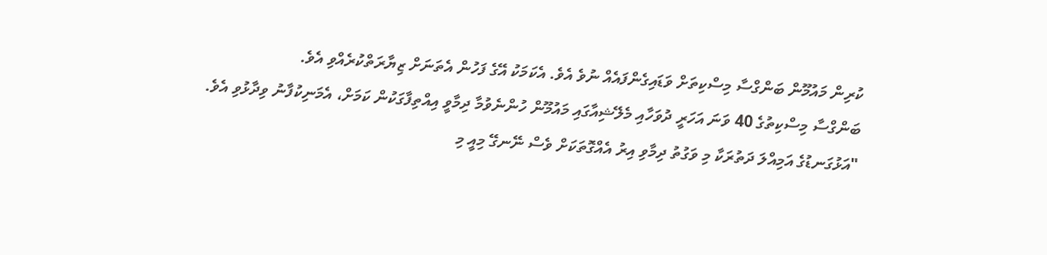ކުރިން މައުމޫން ބަންގްސާ މިސްކިތަށް ވަޑައިގެންފައެއް ނުވެ އެވެ. އެކަމަކު އޭގެ ފަހުން އެތަނަށް ޒިޔާރަތްކުރެއްވި އެވެ.
ބަންގްސާ މިސްކިތުގެ 40 ވަނަ އަހަރީ ދުވަހާއި މެލޭޝިއާގައި މައުމޫން ހުންނެވުމާ ދިމާވީ އިއްތިފާގަކުން ކަމަށް، އެމަނިކުފާނު ވިދާޅުވި އެވެ.
"އަޅުގަނޑުގެ އަމިއްލަ ދަތުރަކާ މި ވަގުތު ދިމާވި އިރު އެއްގޮތަކަށް ވެސް ނޭނގޭ މިއީ މި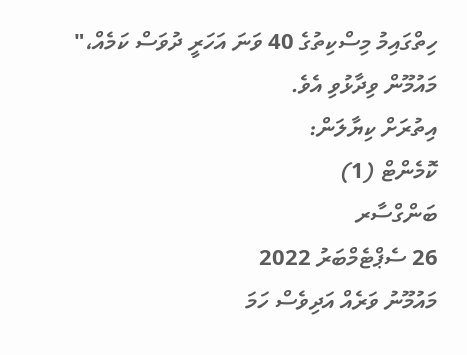ހިތްގައިމު މިސްކިތުގެ 40 ވަނަ އަހަރީ ދުވަސް ކަމެއް،" މައުމޫން ވިދާޅުވި އެވެ.
އިތުރަށް ކިޔާލަން:
ކޮމެންޓް (1)
ބަންގްސާރ
26 ސެޕްޓެމްބަރު 2022
މައުމޫނު ވަރެއް އަދިވެސް ހަމަ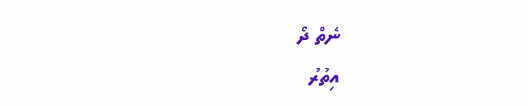ނެތް ދޯ
އިތުރު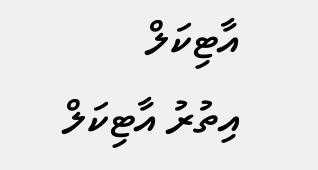އާޓިކަލް
އިތުރު އާޓިކަލް